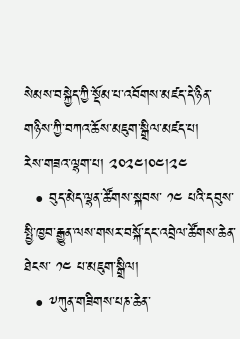སེམས་བསྐྱེད་ཀྱི་སྡོམ་པ་འབོགས་མཛད་དེ་ཉིན་གཉིས་ཀྱི་བཀའ་ཆོས་མཇུག་སྒྲིལ་མཛད་པ།
རེས་གཟའ་ལྷག་པ། ༢༠༢༤།༠༤།༢༤
  • བུད་མེད་ལྷན་ཚོགས་སྐབས་ ༡༤ པའི་དབུས་སྤྱི་ཁྱབ་རྒྱུན་ལས་གསར་བསྐོ་དང་འབྲེལ་ཚོགས་ཆེན་ཐེངས་ ༡༤ པ་མཇུག་སྒྲིལ།
  • ༸ཀུན་གཟིགས་པཎ་ཆེན་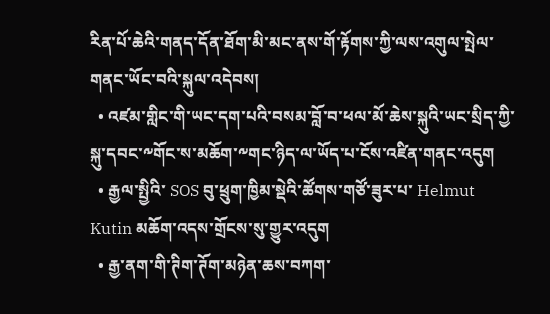རིན་པོ་ཆེའི་གནད་དོན་ཐོག་མི་མང་ནས་གོ་རྟོགས་ཀྱི་ལས་འགུལ་སྤེལ་གནང་ཡོང་བའི་སྐུལ་འདེབས།
  • འཛམ་གླིང་གི་ཡང་དག་པའི་བསམ་བློ་བ་ཕལ་མོ་ཆེས་སྐུའི་ཡང་སྲིད་ཀྱི་སྐུ་དབང་༸གོང་ས་མཆོག་༸གང་ཉིད་ལ་ཡོད་པ་ངོས་འཛིན་གནང་འདུག
  • རྒྱལ་སྤྱིའི་ SOS བུ་ཕྲུག་ཁྱིམ་སྡེའི་ཚོགས་གཙོ་ཟུར་པ་ Helmut Kutin མཆོག་འདས་གྲོངས་སུ་གྱུར་འདུག
  • རྒྱ་ནག་གི་ཊིག་ཊོག་མཉེན་ཆས་བཀག་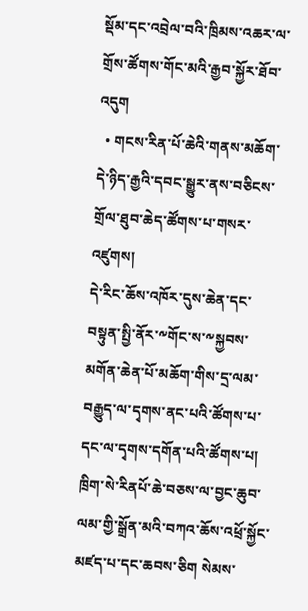སྡོམ་དང་འབྲེལ་བའི་ཁྲིམས་འཆར་ལ་གྲོས་ཚོགས་གོང་མའི་རྒྱབ་སྐྱོར་ཐོབ་འདུག
  • གངས་རིན་པོ་ཆེའི་གནས་མཆོག་དེ་ཉིད་རྒྱའི་དབང་སྒྱུར་ནས་བཅིངས་གྲོལ་ཐུབ་ཆེད་ཚོགས་པ་གསར་འཛུགས།
དེ་རིང་ཆོས་འཁོར་དུས་ཆེན་དང་བསྟུན་སྤྱི་ནོར་༸གོང་ས་༸སྐྱབས་མགོན་ཆེན་པོ་མཆོག་གིས་དྲ་ལམ་བརྒྱུད་ལ་དྭགས་ནང་པའི་ཚོགས་པ་དང་ལ་དྭགས་དགོན་པའི་ཚོགས་པ། ཁྲིག་སེ་རིནཔོ་ཆེ་བཅས་ལ་བྱང་ཆུབ་ལམ་གྱི་སྒྲོན་མའི་བཀའ་ཆོས་འཕྲོ་སྐྱོང་མཛད་པ་དང་ཆབས་ཅིག སེམས་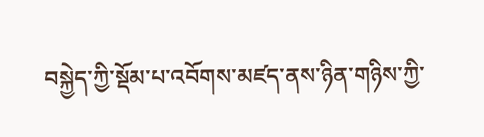བསྐྱེད་ཀྱི་སྡོམ་པ་འབོགས་མཛད་ནས་ཉིན་གཉིས་ཀྱི་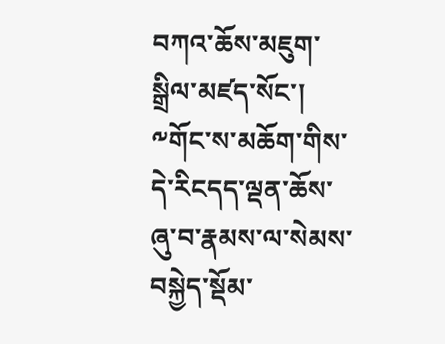བཀའ་ཆོས་མཇུག་སྒྲིལ་མཛད་སོང་། ༸གོང་ས་མཆོག་གིས་དེ་རིངདད་ལྡན་ཆོས་ཞུ་བ་རྣམས་ལ་སེམས་བསྐྱེད་སྡོམ་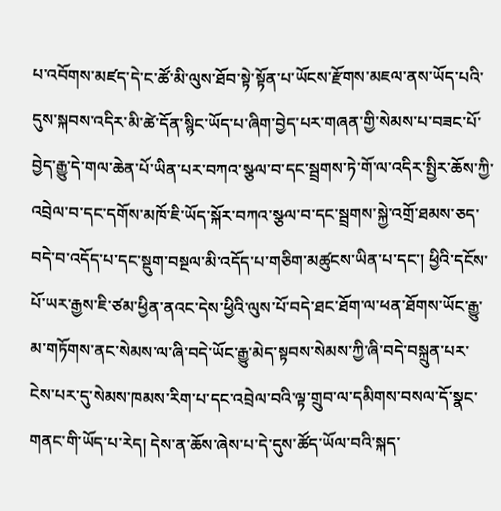པ་འབོགས་མཛད་དེ་ང་ཚོ་མི་ལུས་ཐོབ་སྟེ་སྟོན་པ་ཡོངས་རྫོགས་མཇལ་ནས་ཡོད་པའི་དུས་སྐབས་འདིར་མི་ཚེ་དོན་སྙིང་ཡོད་པ་ཞིག་བྱེད་པར་གཞན་གྱི་སེམས་པ་བཟང་པོ་བྱེད་རྒྱུ་དེ་གལ་ཆེན་པོ་ཡིན་པར་བཀའ་སྩལ་བ་དང་སྦྲགས་ཏེ་གོ་ལ་འདིར་སྤྱིར་ཆོས་ཀྱི་འབྲེལ་བ་དང་དགོས་མཁོ་ཇི་ཡོད་སྐོར་བཀའ་སྩལ་བ་དང་སྦྲགས་སྐྱེ་འགྲོ་ཐམས་ཅད་བདེ་བ་འདོད་པ་དང་སྡུག་བསྔལ་མི་འདོད་པ་གཅིག་མཚུངས་ཡིན་པ་དང་། ཕྱིའི་དངོས་པོ་ཡར་རྒྱས་ཇི་ཙམ་ཕྱིན་ནའང་དེས་ཕྱིའི་ལུས་པོ་བདེ་ཐང་ཐོག་ལ་ཕན་ཐོགས་ཡོང་རྒྱུ་མ་གཏོགས་ནང་སེམས་ལ་ཞི་བདེ་ཡོང་རྒྱུ་མེད་སྟབས་སེམས་ཀྱི་ཞི་བདེ་བསྐྲུན་པར་ངེས་པར་དུ་སེམས་ཁམས་རིག་པ་དང་འབྲེལ་བའི་ལྟ་གྲུབ་ལ་དམིགས་བསལ་དོ་སྣང་གནང་གི་ཡོད་པ་རེད། དེས་ན་ཆོས་ཞེས་པ་དེ་དུས་ཚོད་ཡོལ་བའི་སྐད་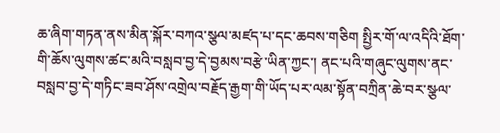ཆ་ཞིག་གཏན་ནས་མིན་སྐོར་བཀའ་སྩལ་མཛད་པ་དང་ཆབས་གཅིག སྤྱིར་གོ་ལ་འདིའི་ཐོག་གི་ཆོས་ལུགས་ཚང་མའི་བསླབ་བྱ་དེ་བྱམས་བརྩེ་ཡིན་ཀྱང་། ནང་པའི་གཞུང་ལུགས་ནང་བསླབ་བྱ་དེ་གཏིང་ཟབ་ཤོས་འགྲེལ་བརྗོད་རྒྱག་གི་ཡོད་པར་ལམ་སྟོན་བཀྲིན་ཆེ་བར་སྩལ་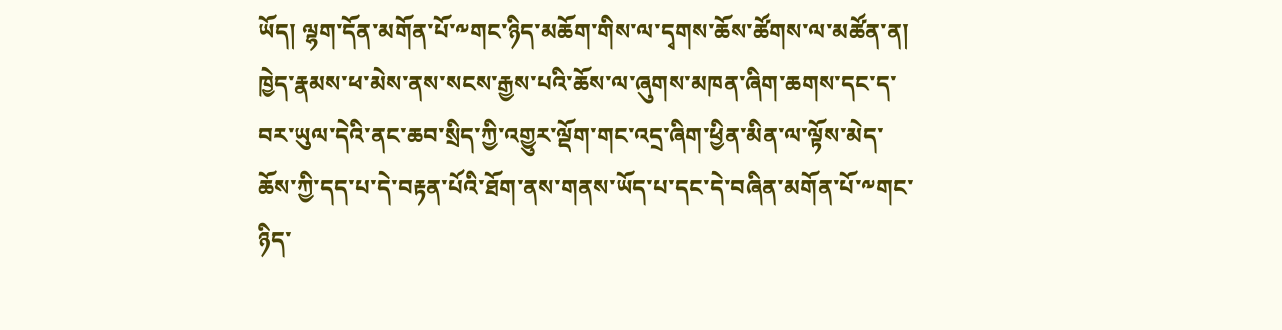ཡོད། ལྷག་དོན་མགོན་པོ་༸གང་ཉིད་མཆོག་གིས་ལ་དྭགས་ཆོས་ཚོགས་ལ་མཚོན་ན། ཁྱེད་རྣམས་ཕ་མེས་ནས་སངས་རྒྱས་པའི་ཆོས་ལ་ཞུགས་མཁན་ཞིག་ཆགས་དང་ད་བར་ཡུལ་དེའི་ནང་ཆབ་སྲིད་ཀྱི་འགྱུར་ལྡོག་གང་འདྲ་ཞིག་ཕྱིན་མིན་ལ་ལྟོས་མེད་ཆོས་ཀྱི་དད་པ་དེ་བརྟན་པོའི་ཐོག་ནས་གནས་ཡོད་པ་དང་དེ་བཞིན་མགོན་པོ་༸གང་ཉིད་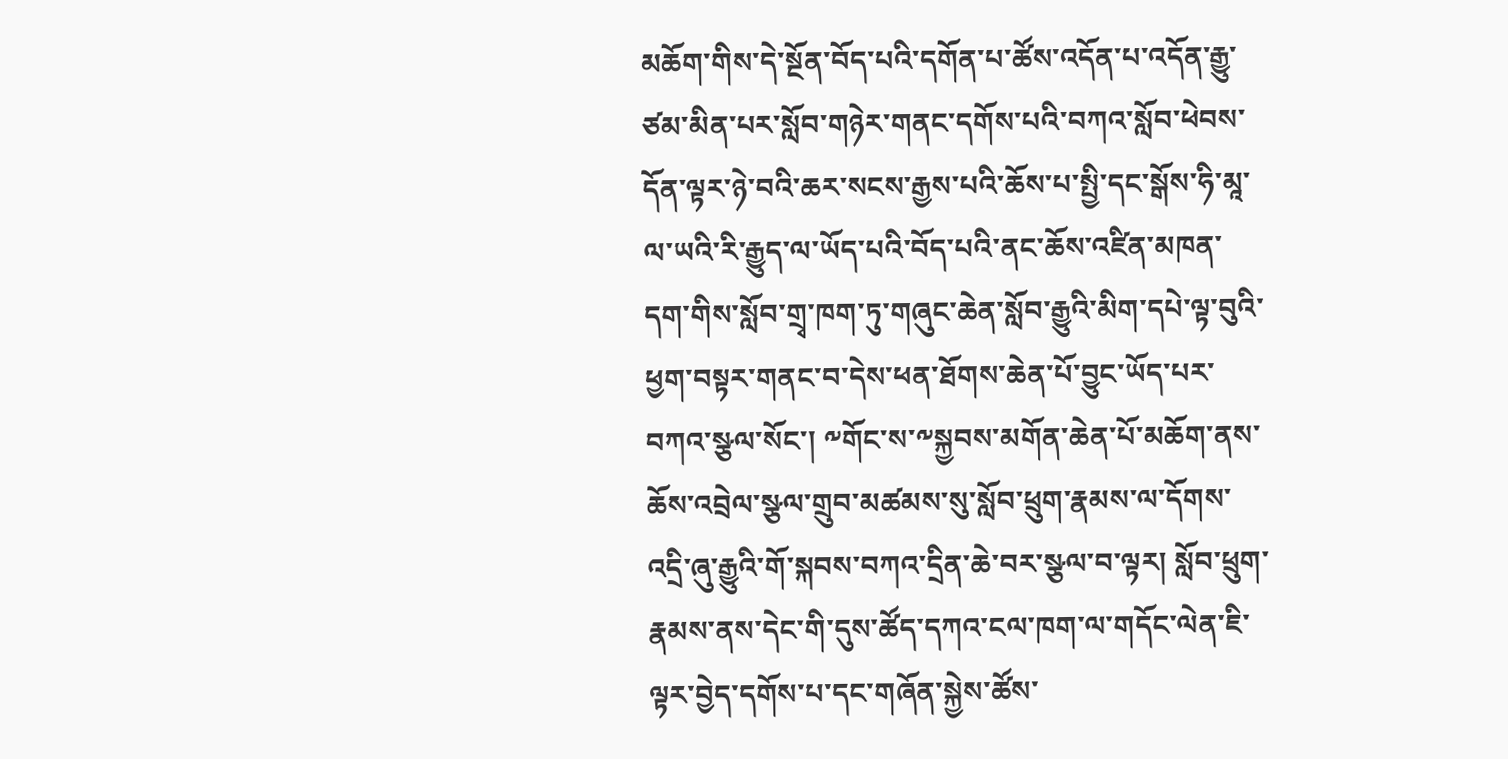མཆོག་གིས་དེ་སྔོན་བོད་པའི་དགོན་པ་ཚོས་འདོན་པ་འདོན་རྒྱུ་ཙམ་མིན་པར་སློབ་གཉེར་གནང་དགོས་པའི་བཀའ་སློབ་ཕེབས་དོན་ལྟར་ཉེ་བའི་ཆར་སངས་རྒྱས་པའི་ཆོས་པ་སྤྱི་དང་སྒོས་ཧི་མཱ་ལ་ཡའི་རི་རྒྱུད་ལ་ཡོད་པའི་བོད་པའི་ནང་ཆོས་འཛིན་མཁན་དག་གིས་སློབ་གྲྭ་ཁག་ཏུ་གཞུང་ཆེན་སློབ་རྒྱུའི་མིག་དཔེ་ལྟ་བུའི་ཕྱག་བསྟར་གནང་བ་དེས་ཕན་ཐོགས་ཆེན་པོ་བྱུང་ཡོད་པར་བཀའ་སྩལ་སོང་། ༸གོང་ས་༸སྐྱབས་མགོན་ཆེན་པོ་མཆོག་ནས་ཆོས་འབྲེལ་སྩལ་གྲུབ་མཚམས་སུ་སློབ་ཕྲུག་རྣམས་ལ་དོགས་འདྲི་ཞུ་རྒྱུའི་གོ་སྐབས་བཀའ་དྲིན་ཆེ་བར་སྩལ་བ་ལྟར། སློབ་ཕྲུག་རྣམས་ནས་དེང་གི་དུས་ཚོད་དཀའ་ངལ་ཁག་ལ་གདོང་ལེན་ཇི་ལྟར་བྱེད་དགོས་པ་དང་གཞོན་སྐྱེས་ཚོས་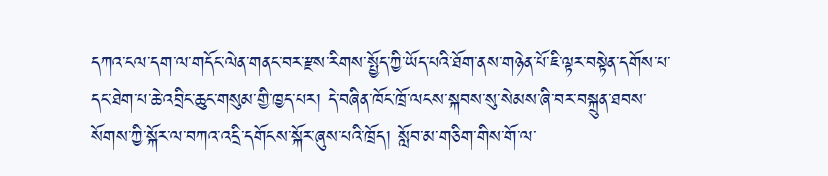དཀའ་ངལ་དག་ལ་གདོང་ལེན་གནང་བར་རྫས་རིགས་སྤྱོད་ཀྱི་ཡོད་པའི་ཐོག་ནས་གཉེན་པོ་ཇི་ལྟར་བསྟེན་དགོས་པ་དང་ཐེག་པ་ཆེ་འབྲིང་ཆུང་གསུམ་གྱི་ཁྱད་པར། དེ་བཞིན་ཁོང་ཁྲོ་ལངས་སྐབས་སུ་སེམས་ཞི་བར་བསྐྲུན་ཐབས་སོགས་ཀྱི་སྐོར་ལ་བཀའ་འདྲི་དགོངས་སྐོར་ཞུས་པའི་ཁྲོད། སློབ་མ་གཅིག་གིས་གོ་ལ་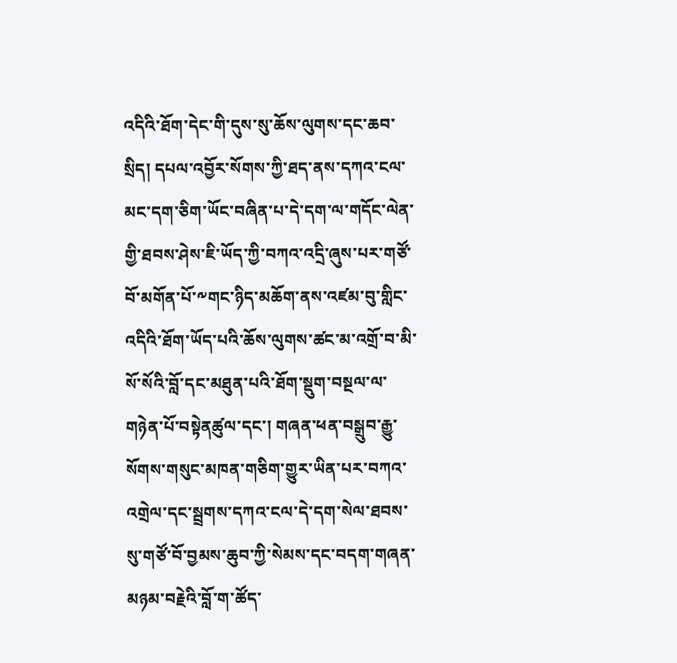འདིའི་ཐོག་དེང་གི་དུས་སུ་ཆོས་ལུགས་དང་ཆབ་སྲིད། དཔལ་འབྱོར་སོགས་ཀྱི་ཐད་ནས་དཀའ་ངལ་མང་དག་ཅིག་ཡོང་བཞིན་པ་དེ་དག་ལ་གདོང་ལེན་གྱི་ཐབས་ཤེས་ཇི་ཡོད་ཀྱི་བཀའ་འདྲི་ཞུས་པར་གཙོ་བོ་མགོན་པོ་༸གང་ཉིད་མཆོག་ནས་འཛམ་བུ་གླིང་འདིའི་ཐོག་ཡོད་པའི་ཆོས་ལུགས་ཚང་མ་འགྲོ་བ་མི་སོ་སོའི་བློ་དང་མཐུན་པའི་ཐོག་སྡུག་བསྔལ་ལ་གཉེན་པོ་བསྟེནཚུལ་དང་། གཞན་ཕན་བསྒྲུབ་རྒྱུ་སོགས་གསུང་མཁན་གཅིག་གྱུར་ཡིན་པར་བཀའ་འགྲེལ་དང་སྦྲགས་དཀའ་ངལ་དེ་དག་སེལ་ཐབས་སུ་གཙོ་བོ་བྱམས་ཆུབ་ཀྱི་སེམས་དང་བདག་གཞན་མཉམ་བརྗེའི་བློ་ག་ཚོད་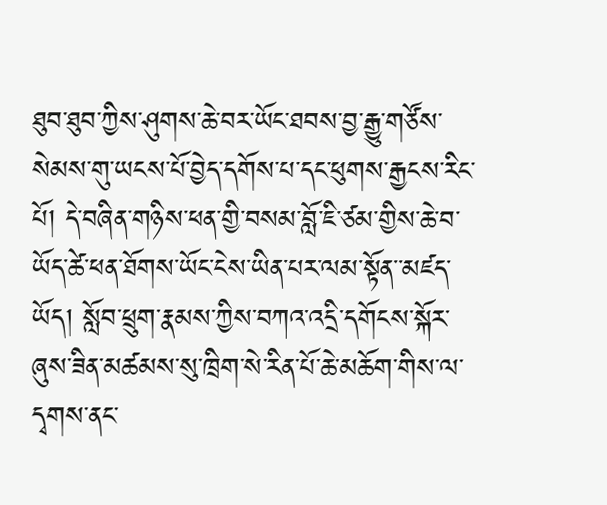ཐུབ་ཐུབ་ཀྱིས་ཤུགས་ཆེ་བར་ཡོང་ཐབས་བྱ་རྒྱུ་གཙོས་སེམས་གུ་ཡངས་པོ་བྱེད་དགོས་པ་དང་ཕུགས་རྒྱངས་རིང་པོ། དེ་བཞིན་གཉིས་ཕན་གྱི་བསམ་བློ་ཇི་ཙམ་གྱིས་ཆེ་བ་ཡོད་ཚེ་ཕན་ཐོགས་ཡོང་ངེས་ཡིན་པར་ལམ་སྟོན་་མཛད་ཡོད། སློབ་ཕྲུག་རྣམས་ཀྱིས་བཀའ་འདྲི་དགོངས་སྐོར་ཞུས་ཟིན་མཚམས་སུ་ཁྲིག་སེ་རིན་པོ་ཆེ་མཆོག་གིས་ལ་དྭགས་ནང་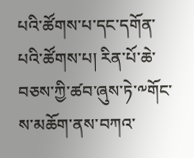པའི་ཚོགས་པ་དང་དགོན་པའི་ཚོགས་པ། རིན་པོ་ཆེ་བཅས་ཀྱི་ཚབ་ཞུས་ཏེ་༸གོང་ས་མཆོག་ནས་བཀའ་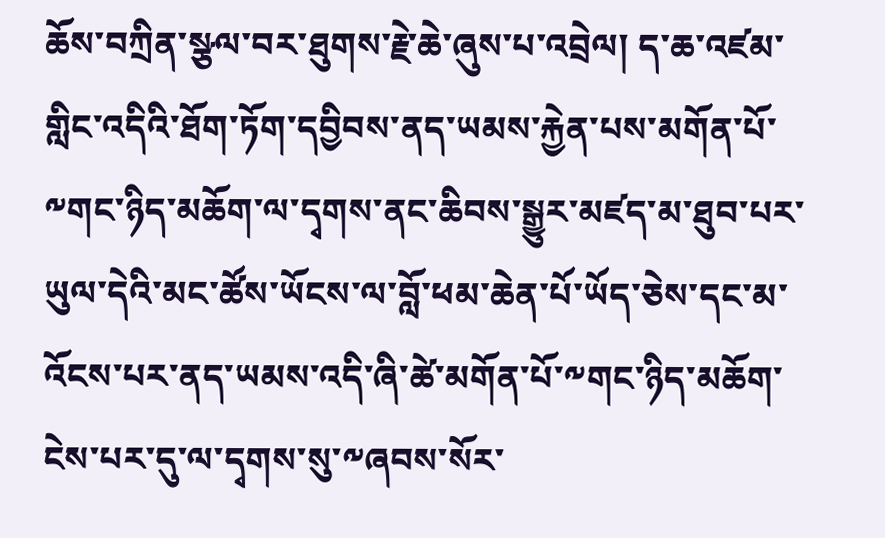ཆོས་བཀྲིན་སྩལ་བར་ཐུགས་རྗེ་ཆེ་ཞུས་པ་འབྲེལ། ད་ཆ་འཛམ་གླིང་འདིའི་ཐོག་ཏོག་དབྱིབས་ནད་ཡམས་རྐྱེན་པས་མགོན་པོ་༸གང་ཉིད་མཆོག་ལ་དྭགས་ནང་ཆིབས་སྒྱུར་མཛད་མ་ཐུབ་པར་ཡུལ་དེའི་མང་ཚོས་ཡོངས་ལ་བློ་ཕམ་ཆེན་པོ་ཡོད་ཅེས་དང་མ་འོངས་པར་ནད་ཡམས་འདི་ཞི་ཚེ་མགོན་པོ་༸གང་ཉིད་མཆོག་ངེས་པར་དུ་ལ་དྭགས་སུ་༸ཞབས་སོར་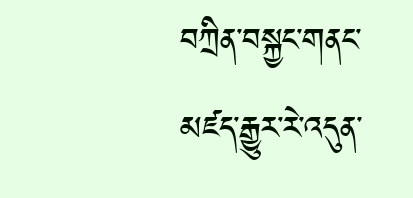བཀྲིན་བསྐྱང་གནང་མཛད་རྒྱུར་རེ་འདུན་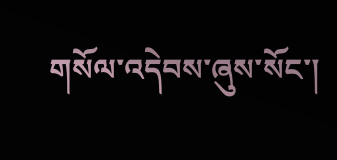གསོལ་འདེབས་ཞུས་སོང་།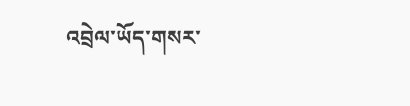འབྲེལ་ཡོད་གསར་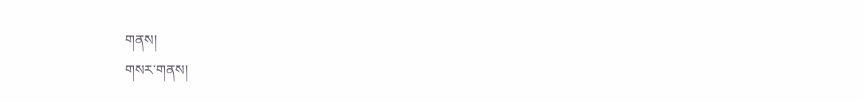གནས།
གསར་གནས།